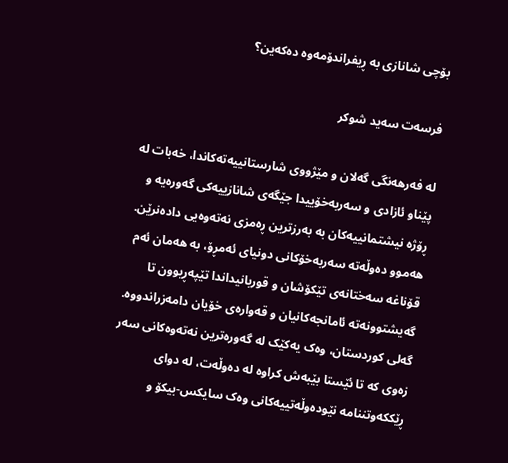بۆچی شانازی بە ڕیفراندۆمەوە دەکەین؟

فرسەت سەید شوکر

لە فەرھەنگی گەلان و مێژووی شارستانییەتەکاندا، خەبات لە پێناو ئازادی و سەربەخۆییدا جێگەی شانازییەکی گەورەیە و ڕۆژە نیشتمانییەکان بە بەرزترین ڕەمزی نەتەوەیی دادەنرێن. ھەموو دەوڵەتە سەربەخۆکانی دونیای ئەمڕۆ، بە ھەمان ئەم قۆناغە سەختانەی تێکۆشان و قوربانیداندا تێپەڕیوون تا گەیشتوونەتە ئامانجەکانیان و قەوارەی خۆیان دامەزراندووە. گەلی کوردستان، وەک یەکێک لە گەورەترین نەتەوەکانی سەر زەوی کە تا ئێستا بێبەش کراوە لە دەوڵەت، لە دوای ڕێککەوتننامە نێودەوڵەتییەکانی وەک سایکس-بیکۆ و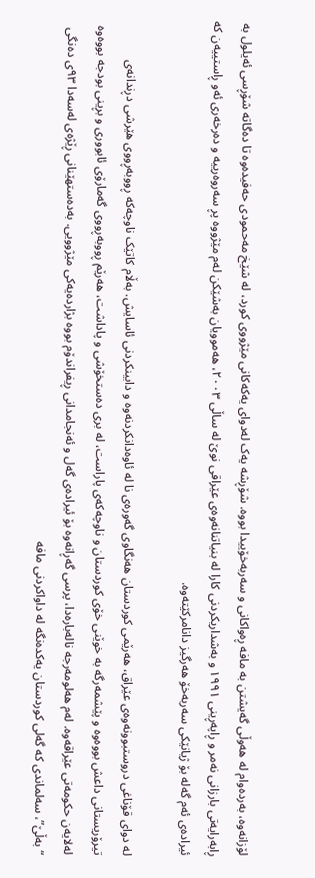لۆزانەوە، بەردەوام لە ھەوڵی گەیشتن بە مافە ڕەواکانی و سەربەخۆییدا بووە. شۆڕشە یەک لەدوای یەکەکانی مێژووی کورد، لە شێخ مەحمودی حەفیدەوە تا دەگاتە شۆڕسی ئەیلول بە ڕابەرایەتی بارزانی نەمر و ڕاپەڕینی ١٩٩١ و بەشداریکردنی کارا لە بنیاتنانەوەی عێراقی نوێ لە ساڵی ٢٠٠٣، ھەموویان بەشێکن لەم مێژووە پڕ سەروەرییە و دەرخەری ئەو ڕاستییەن کە ئیرادەی ئەم گەلە بۆ ژیانێکی سەربەخۆ ھەرگیز دانامرکێتەوە.

لە دوای قۆناغی دروستبوونەوەی عێراق، ھەرێمی کوردستان ھەنگاوی گەورەی نا لە ئاوەدانکردنەوە و دابینکردنی ئاسایش. بەڵام کاتێک ناوچەکە ڕووبەڕووی ھێرشی دڕندانەی تیرۆریستانی داعش بووەوە و پێشمەرگە بە خوێنی خۆی کوردستان و ناوچەکەی پاراست، لە بری دەستخۆشی و پاداشت، ھەرێم ڕووبەڕووی گەمارۆی ئابووری و بڕینی بودجە بووەوە لەلایەن حکومەتی عێراقەوە. لەم ھەلومەرجە نالەبارەدا، پرسی گەڕانەوە بۆ ئیرادەی گەل و ئەنجامدانی ڕیفراندۆم بووە بژاردەیەکی مێژوویی. بەدەستھێنانی ڕێژەی لەسەدا ٩٣ی دەنگی “بەڵێ”، سەلماندی کە گەلی کوردستان یەکدەنگە لە داواکردنی مافە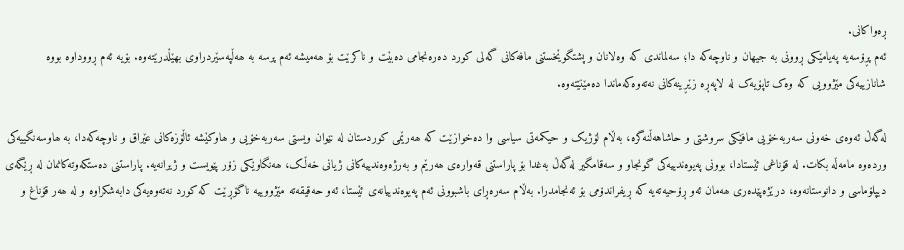ڕەواکانی.
ئەم پڕۆسەیە پەیامێکی ڕوونی بە جیھان و ناوچەکە دا؛ سەلماندی کە وەلانان و پشتگوێخستنی مافەکانی گەلی کورد دەرەنجامی دەبێت و ناکرێت بۆ ھەمیشە ئەم پرسە بە ھەڵپەسێردراوی بھێڵدرێتەوە. بۆیە ئەم ڕووداوە بووە شانازییەکی مێژوویی کە وەک تاپۆیەک لە لاپەڕە زێڕینەکانی نەتەوەکەماندا دەمێنێتەوە.

لەگەڵ ئەوەی خەونی سەربەخۆیی مافێکی سروشتی و حاشاهەڵنەگرە، بەڵام لۆژیک و حیکمەتی سیاسی وا دەخوازێت کە ھەرێمی کوردستان لە نێوان ویستی سەربەخۆیی و ھاوکێشە ئاڵۆزەکانی عێراق و ناوچەکەدا، بە ھاوسەنگییەکی وردەوە مامەڵە بکات. لە قۆناغی ئێستادا، بوونی پەیوەندییەکی گونجاو و سەقامگیر لەگەڵ بەغدا بۆ پاراستنی قەوارەی ھەرێم و بەرژەوەندییەکانی ژیانی خەڵک، ھەنگاوێکی زۆر پێویست و ژیرانەیە. پاراستنی دەستکەوتەکانمان لە ڕێگەی دیپلۆماسی و دانوستانەوە، درێژەپێدەری ھەمان ئەو ڕۆحیەتەیە کە ڕیفراندۆمی بۆ ئەنجامدرا. بەڵام سەرەڕای باشبوونی ئەم پەیوەندییانەی ئێستا، ئەو حەقیقەتە مێژووییە ناگۆڕێت کە کورد نەتەوەیەکی دابەشکراوە و لە ھەر قۆناغ و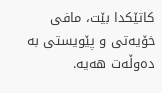کاتێکدا بێت، مافی خۆیەتی و پێویستی بە دەوڵەت ھەیە.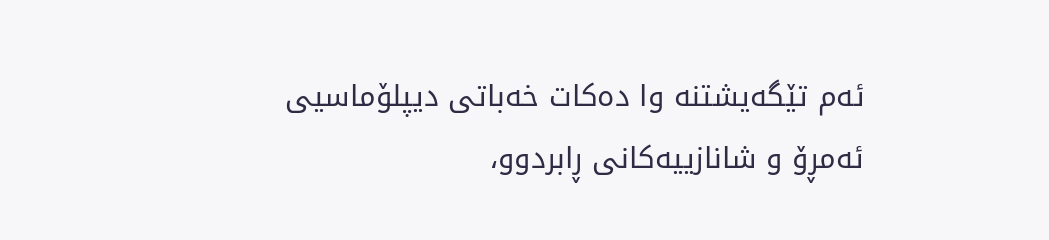ئەم تێگەیشتنە وا دەکات خەباتی دیپلۆماسیی ئەمڕۆ و شانازییەکانی ڕابردوو،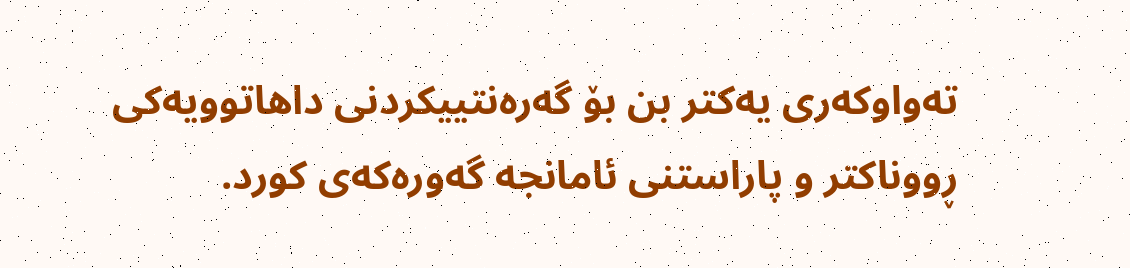تەواوکەری یەکتر بن بۆ گەرەنتییکردنی داھاتوویەکی ڕووناکتر و پاراستنی ئامانجە گەورەکەی کورد.